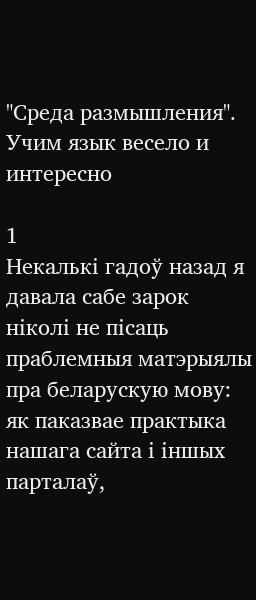"Среда размышления". Учим язык весело и интересно

1
Некалькі гадоў назад я давала сабе зарок ніколі не пісаць праблемныя матэрыялы пра беларускую мову: як паказвае практыка нашага сайта і іншых парталаў,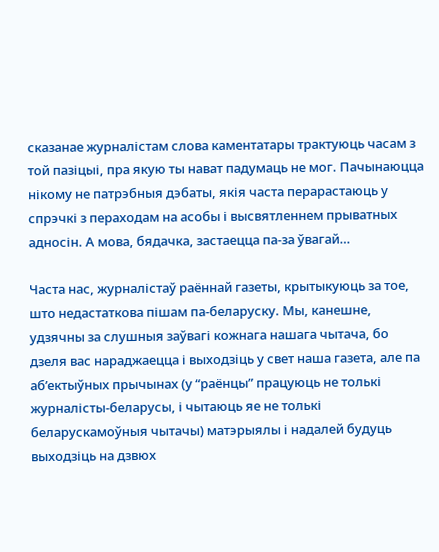сказанае журналістам слова каментатары трактуюць часам з той пазіцыі, пра якую ты нават падумаць не мог. Пачынаюцца нікому не патрэбныя дэбаты, якія часта перарастаюць у спрэчкі з пераходам на асобы і высвятленнем прыватных адносін. А мова, бядачка, застаецца па-за ўвагай…

Часта нас, журналістаў раённай газеты, крытыкуюць за тое, што недастаткова пішам па-беларуску. Мы, канешне, удзячны за слушныя заўвагі кожнага нашага чытача, бо дзеля вас нараджаецца і выходзіць у свет наша газета, але па аб’ектыўных прычынах (у “раёнцы” працуюць не толькі журналісты-беларусы, і чытаюць яе не толькі беларускамоўныя чытачы) матэрыялы і надалей будуць выходзіць на дзвюх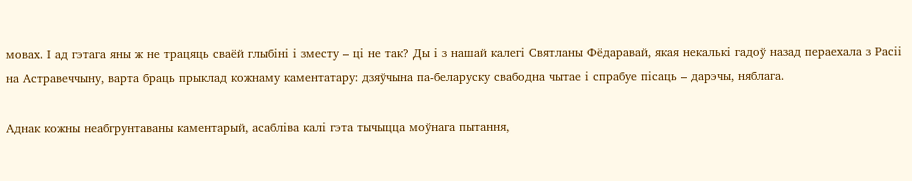мовах. І ад гэтага яны ж не трацяць сваёй глыбіні і зместу – ці не так? Ды і з нашай калегі Святланы Фёдаравай, якая некалькі гадоў назад пераехала з Расіі на Астравеччыну, варта браць прыклад кожнаму каментатару: дзяўчына па-беларуску свабодна чытае і спрабуе пісаць – дарэчы, няблага.

Аднак кожны неабгрунтаваны каментарый, асабліва калі гэта тычыцца моўнага пытання,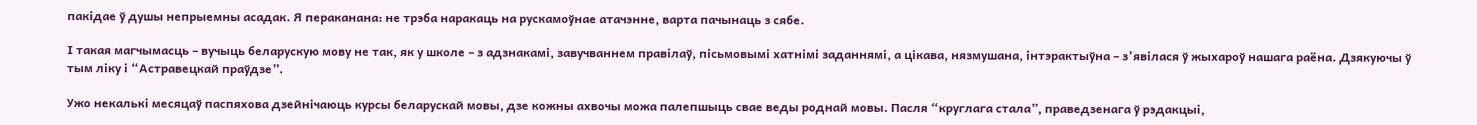пакідае ў душы непрыемны асадак. Я пераканана: не трэба наракаць на рускамоўнае атачэнне, варта пачынаць з сябе.

І такая магчымасць – вучыць беларускую мову не так, як у школе – з адзнакамі, завучваннем правілаў, пісьмовымі хатнімі заданнямі, а цікава, нязмушана, інтэрактыўна – з’явілася ў жыхароў нашага раёна. Дзякуючы ў тым ліку і “Астравецкай праўдзе”.

Ужо некалькі месяцаў паспяхова дзейнічаюць курсы беларускай мовы, дзе кожны ахвочы можа палепшыць свае веды роднай мовы. Пасля “круглага стала”, праведзенага ў рэдакцыі,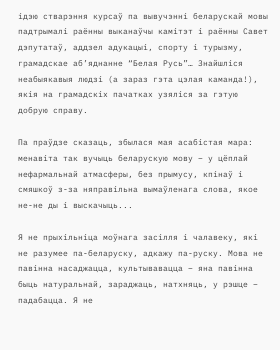ідэю стварэння курсаў па вывучэнні беларускай мовы падтрымалі раённы выканаўчы камітэт і раённы Савет дэпутатаў, аддзел адукацыі, спорту і турызму, грамадскае аб’яднанне “Белая Русь”… Знайшліся неабыякавыя людзі (а зараз гэта цэлая каманда!), якія на грамадскіх пачатках узяліся за гэтую добрую справу.

Па праўдзе сказаць, збылася мая асабістая мара: менавіта так вучыць беларускую мову – у цёплай  нефармальнай атмасферы, без прымусу, кпінаў і смяшкоў з-за няправільна вымаўленага слова, якое не-не ды і выскачыць...

Я не прыхільніца моўнага засілля і чалавеку, які не разумее па-беларуску, адкажу па-руску. Мова не павінна насаджацца, культывавацца – яна павінна быць натуральнай, зараджаць, натхняць, у рэшце – падабацца. Я не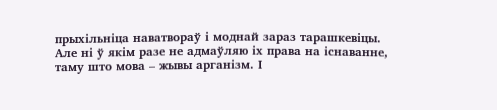прыхільніца наватвораў і моднай зараз тарашкевіцы. Але ні ў якім разе не адмаўляю іх права на існаванне, таму што мова – жывы арганізм. І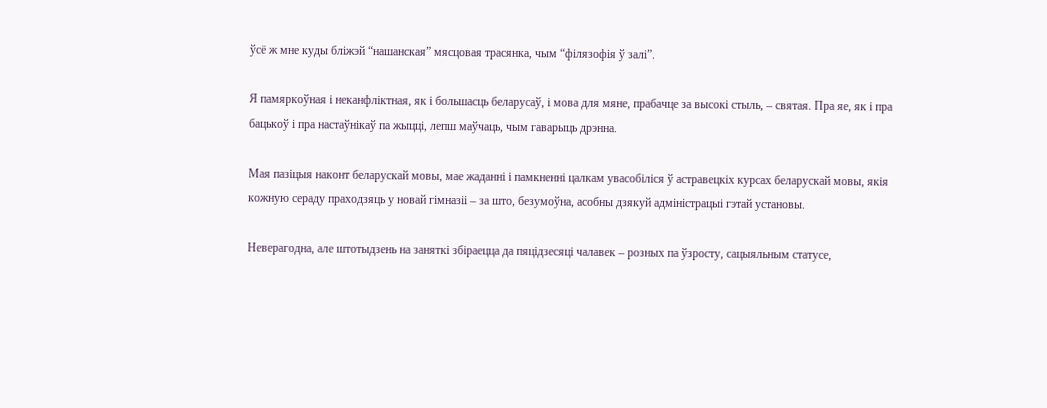ўсё ж мне куды бліжэй “нашанская” мясцовая трасянка, чым “філязофія ў залі”.

Я памяркоўная і неканфліктная, як і большасць беларусаў, і мова для мяне, прабачце за высокі стыль, – святая. Пра яе, як і пра бацькоў і пра настаўнікаў па жыцці, лепш маўчаць, чым гаварыць дрэнна.

Мая пазіцыя наконт беларускай мовы, мае жаданні і памкненні цалкам увасобіліся ў астравецкіх курсах беларускай мовы, якія кожную сераду праходзяць у новай гімназіі – за што, безумоўна, асобны дзякуй адміністрацыі гэтай установы.

Неверагодна, але штотыдзень на заняткі збіраецца да пяцідзесяці чалавек – розных па ўзросту, сацыяльным статусе,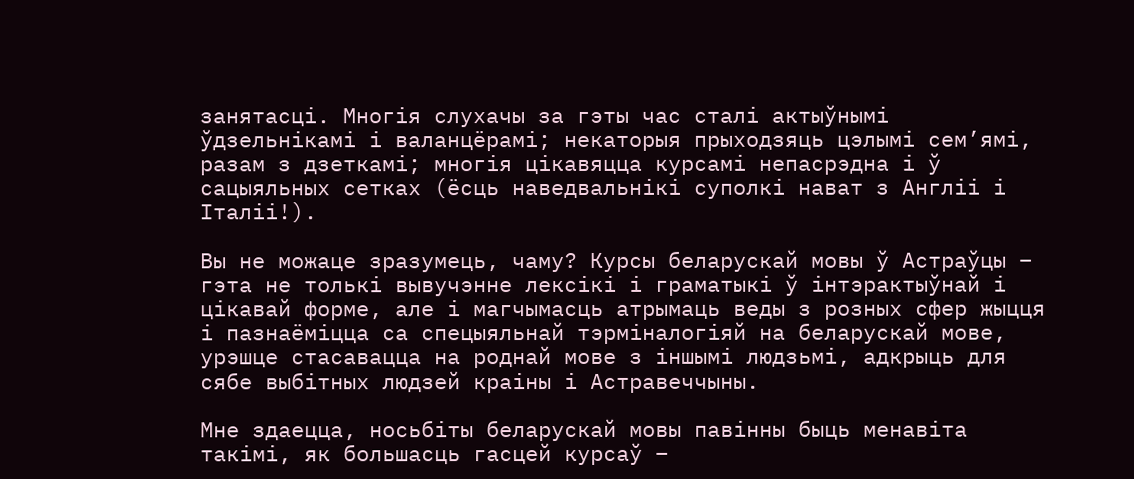занятасці. Многія слухачы за гэты час сталі актыўнымі ўдзельнікамі і валанцёрамі; некаторыя прыходзяць цэлымі сем’ямі, разам з дзеткамі; многія цікавяцца курсамі непасрэдна і ў сацыяльных сетках (ёсць наведвальнікі суполкі нават з Англіі і Італіі!).

Вы не можаце зразумець, чаму? Курсы беларускай мовы ў Астраўцы – гэта не толькі вывучэнне лексікі і граматыкі ў інтэрактыўнай і цікавай форме, але і магчымасць атрымаць веды з розных сфер жыцця і пазнаёміцца са спецыяльнай тэрміналогіяй на беларускай мове, урэшце стасавацца на роднай мове з іншымі людзьмі, адкрыць для сябе выбітных людзей краіны і Астравеччыны.

Мне здаецца, носьбіты беларускай мовы павінны быць менавіта такімі, як большасць гасцей курсаў –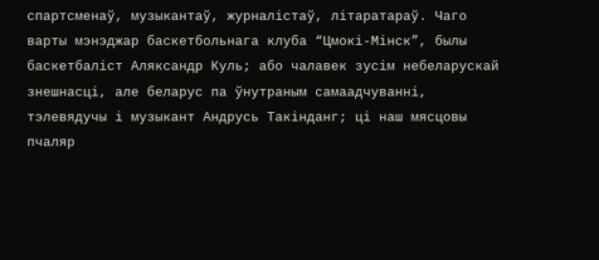спартсменаў, музыкантаў, журналістаў, літаратараў. Чаго варты мэнэджар баскетбольнага клуба “Цмокі-Мінск”, былы баскетбаліст Аляксандр Куль; або чалавек зусім небеларускай знешнасці, але беларус па ўнутраным самаадчуванні, тэлевядучы і музыкант Андрусь Такінданг; ці наш мясцовы пчаляр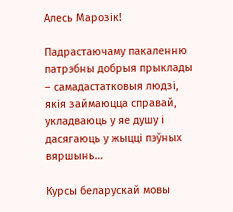Алесь Марозік!

Падрастаючаму пакаленню патрэбны добрыя прыклады – самадастатковыя людзі, якія займаюцца справай, укладваюць у яе душу і дасягаюць у жыцці пэўных вяршынь…

Курсы беларускай мовы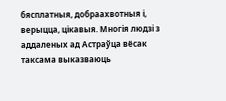бясплатныя, добраахвотныя і, верыцца, цікавыя. Многія людзі з аддаленых ад Астраўца вёсак таксама выказваюць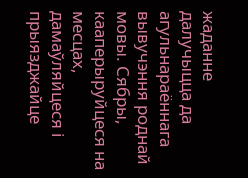жаданне далучыцца да агульнараённага вывучэння роднай мовы. Сябры, кааперыруйцеся на месцах, дамаўляйцеся і прыязджайце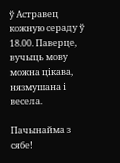ў Астравец кожную сераду ў 18.00. Паверце, вучыць мову можна цікава, нязмушана і весела.

Пачынайма з сябе!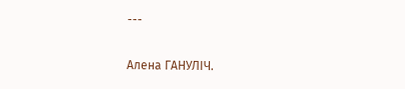---

Алена ГАНУЛІЧ.